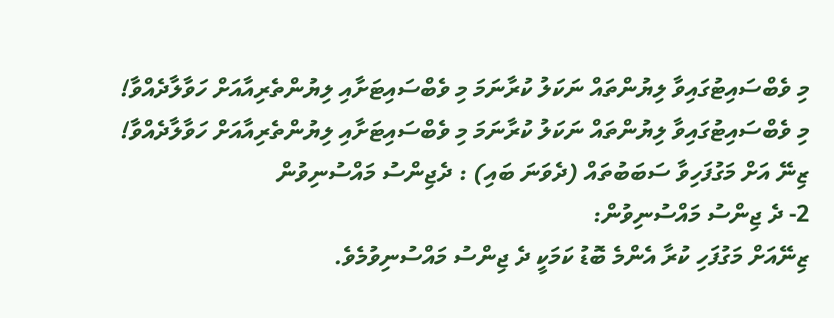މި ވެބްސައިޓުގައިވާ ލިޔުންތައް ނަކަލު ކުރާނަމަ މި ވެބްސައިޓަށާއި ލިޔުންތެރިއާއަށް ހަވާލާދެއްވާ!
މި ވެބްސައިޓުގައިވާ ލިޔުންތައް ނަކަލު ކުރާނަމަ މި ވެބްސައިޓަށާއި ލިޔުންތެރިއާއަށް ހަވާލާދެއްވާ!
ޒިނޭ އަށް މަގުފަހިވާ ސަބަބުތައް (ދެވަނަ ބައި) : ދެޖިންސު މައްސުނިވުން
2- ދެ ޖިންސު މައްސުނިވުން:
ޒިނޭއަށް މަގުފަހި ކުރާ އެންމެ ބޮޑު ކަމަކީ ދެ ޖިންސު މައްސުނިވުމެވެ.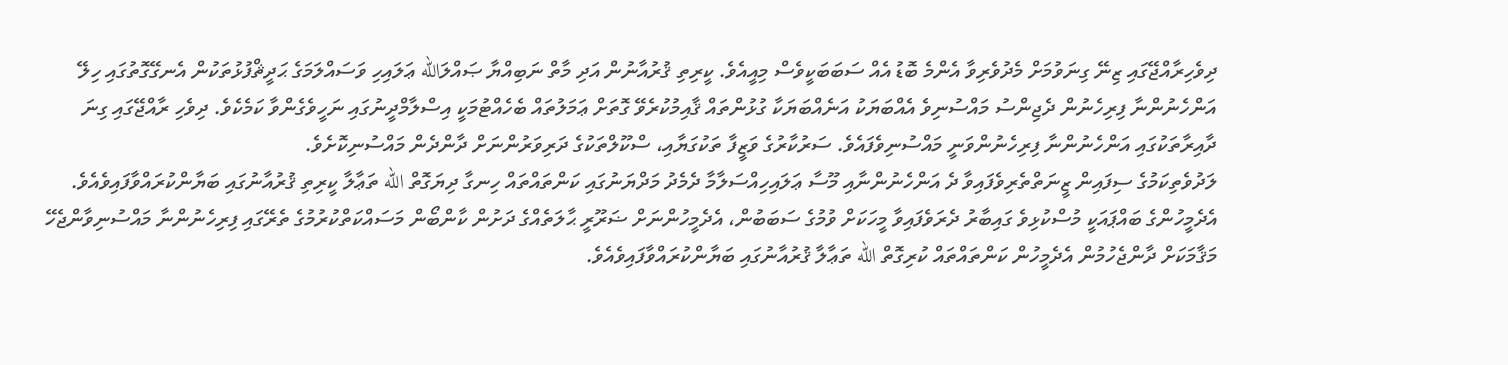ދިވެހިރާއްޖޭގައި ޒިނޭ ގިނަވުމަށް މެދުވެރިވާ އެންމެ ބޮޑު އެއް ސަބަބަކީވެސް މިއީއެވެ. ކީރިތި ޤުރުއާނުން އަދި މާތް ނަބިއްޔާ ޞައްލަالله ޢަލައިހި ވަސައްލަމަގެ ޙަދީޘްފުޅުތަކުން އެނގޭގޮތުގައި ހިލޭ އަންހެނުންނާ ފިރިހެނުން ދެޖިންސު މައްސުނިވެ އެއްބަޔަކު އަނެއްބަޔަކާ ގުޅުންތައް ޤާއިމުކުރެވޭ ގޮތަށް ޢަމަލުތައް ބެހެއްޓުމަކީ އިސްލާމްދީނުގައި ނަހީވެގެންވާ ކަމެކެވެ. ދިވެހި ރާއްޖޭގައި ގިނަ ދާއިރާތަކުގައި އަންހެނުންނާ ފިރިހެނުންވަނީ މައްސުނިވެފައެވެ. ސަރުކާރުގެ ވަޒީފާ ތަކުގަޔާއި، ސްކޫލްތަކުގެ ދަރިވަރުންނަށް ދާންދެން މައްސުނިކޮށެވެ.
ލަދުވެތިކަމުގެ ސިފައިން ޒީނަތްތެރިވެފައިވާ ދެ އަންހެނުންނާއި މޫސާ ޢަލައިހިއްސަލާމާ ދެމެދު މަދްޔަނުގައި ކަންތައްތައް ހިނގާ ދިޔަގޮތް الله ތަޢާލާ ކީރިތި ޤުރުއާނުގައި ބަޔާންކުރައްވާފައިވެއެވެ. އެދެމީހުންގެ ބައްޕައަކީ މުސްކުޅިވެ ގައިބާރު ދެރަވެފައިވާ މީހަކަށް ވުމުގެ ސަބަބުން، އެދެމީހުންނަށް ޟަރޫރީ ޙާލަތެއްގެ ދަށުން ކާންބޯން މަސައްކަތްކުރުމުގެ ތެރޭގައި ފިރިހެނުންނާ މައްސުނިވާންޖެހޭ މަޤާމަކަށް ދާންޖެހުމުން އެދެމީހުން ކަންތައްތައް ކުރިގޮތް الله ތަޢާލާ ޤުރުއާނުގައި ބަޔާންކުރައްވާފައިވެއެވެ.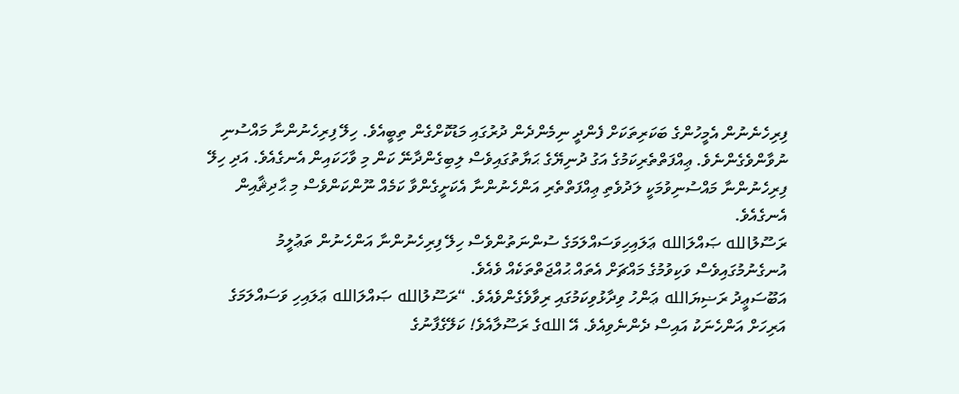ފިރިހެނެނުން އެމީހުންގެ ބަކަރިތަކަށް ފެންދީ ނިމެންދެން ދުރުގައި މަޑުކޮށްގެން ތިބީއެވެ. ހިލޭ ފިރިހެނުންނާ މައްސުނި ނުވާންވެގެންނެވެ. ޢިއްފަތްތެރިކަމުގެ އަގު ދުނިޔޭގެ ޙަޔާތުގައިވެސް ލިބިގެންދާނޭ ކަން މި ވާހަކައިން އެނގެއެވެ. އަދި ހިލޭ ފިރިހެނުންނާ މައްސުނިވުމަކީ ލަދުވެތި ޢިއްފަތްތެރި އަންހެނުންނާ އެކަށީގެންވާ ކަމެއް ނޫންކަންވެސް މި ޙާދިޘާއިން އެނގެއެވެ.
ރަސޫލުالله ޞައްލަالله ޢަލައިހިވަސައްލަމަގެ ސުންނަތުންވެސް ހިލޭ ފިރިހެނުންނާ އަންހެނުން ތަޢުލީމު އުނގެނުމުގައިވެސް ވަކިވުމުގެ މައްޗަށް އެތައް ޙުއްޖަތްތަކެއް ވެއެވެ.
އަބޫސަޢީދު ރަޟިޔަالله ޢަންހު ވިދާޅުވިކަމުގައި ރިވާވެގެންވެއެވެ. “ރަސޫލުالله ޞައްލަالله ޢަލައިހި ވަސައްލަމަގެ އަރިހަށް އަންހެނަކު އައިސް ދެންނެވިއެވެ. އޭ اللهގެ ރަސޫލާއެވެ! ކަލޭގެފާނުގެ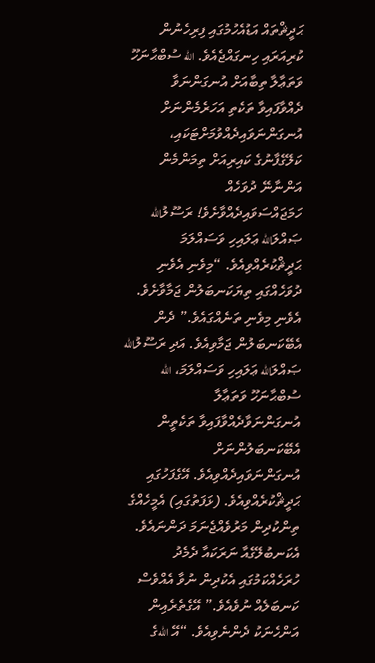ޙަދީޘްތައް އަޑުއެހުމުގައި ފިރިހެނުން ކުރިއަރައި ހިނގައްޖެއެވެ. الله ސުބްޙާނަހޫ ވަތަޢާލާ ތިބާއަށް އުނގަންނަވާ ދެއްވާފައިވާ ތަކެތި އަހަރެމެންނަށް އުނގަންނަވައިދެއްވުމަށްޓަކައި، ކަލޭގެފާނުގެ ކައިރިއަށް ތިމަންމެން އަންނާނޭ ދުވަހެއް ހަމަޖައްސަވައިދެއްވާށެވެ! ރަސޫލުالله ޞައްލަالله ޢަލައިހި ވަސައްލަމަ ޙަދީޘްކުރެއްވިއެވެ. “މިވެނި އެވެނި ދުވަހެއްގައި ތިޔަކަނބަލުން ޖަމާވާށެވެ. އެވެނި މިވެނި ތަނެއްގައެވެ.” ދެން އެބޭކަނބަލުން ޖަމާވިއެވެ. އަދި ރަސޫލުالله ޞައްލަالله ޢަލައިހި ވަސައްލަމަ، الله ސުބްޙާނަހޫ ވަތަޢާލާ އުނގަންނަވާދެއްވާފައިވާ ތަކެތީން އެބޭކަނބަލުންނަށް އުނގަންނަވައިދެއްވިއެވެ. އޭގެފަހުގައި ޙަދީޘްކުރެއްވިއެވެ. (ޅަފަތުގައި) އެމީހެއްގެ ތިންކުދިން މަރުވެއްޖެނަމަ ދަންނައެވެ. އެކަނބުލޭގެއާ ނަރަކައާ ދެމެދު ހުރަހެއްކަމުގައި އެކުދިން ނުވާ އެއްވެސް ކަނބަލެއް ނުވެއެވެ.” އޭގެތެރެއިން އަންހެނަކު ދެންނެވިއެވެ. “އޭ اللهގެ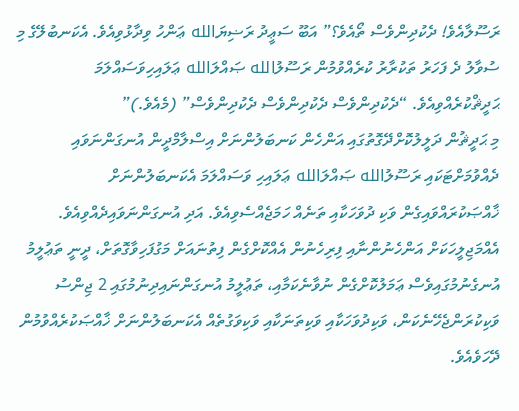ރަސޫލާއެވެ! ދެކުދިންވެސް ތޯއެވެ؟” އަބޫ ސަޢީދު ރަޟިޔަالله ޢަންހު ވިދާޅުވިއެވެ. އެކަނބުލޭގެ މި ސުވާލު ދެ ފަހަރު ތަކުރާރު ކުރެއްވުމުން ރަސޫލުالله ޞައްލަالله ޢަލައިހިވަސައްލަމަ ޙަދީޘްކުރެއްވިއެވެ. “ދެކުދިންވެސް ދެކުދިންވެސް ދެކުދިންވެސް” (މެއެވެ.)”
މި ޙަދީޘުން ދަލީލުކޮށްދޭގޮތުގައި އަންހެން ކަނބަލުންނަށް އިސްލާމްދީން އުނގަންނަވައި ދެއްވުމަށްޓަކައި ރަސޫލުالله ޞައްލަالله ޢަލައިހި ވަސައްލަމަ އެކަނބަލުންނަށް ޚާއްޞަކުރައްވައިގެން ވަކި ދުވަހަކާއި ތަނެއް ހަމަޖެއްސެވިއެވެ. އަދި އުނގަންނަވައިދެއްވިއެވެ.
އެއްމަޖިލީހަކަށް އަންހެނުންނާއި ފިރިހެނުން އެއްކޮށްގެން ފިތުނައަށް މަގުފަހިވާގޮތަށް، ދީނީ ތަޢުލީމު އުނގެނުމުގައިވެސް ޢަމަލުކޮށްގެން ނުވާނެކަމާއި، ތަޢުލީމު އުނގަންނައިދިނުމުގައި 2 ޖިންސު ވަކިކުރަންޖެހޭނެކަން، ވަކިދުވަހަކާއި ވަކިތަނަކާއި ވަކިވަގުތެއް އެކަނބަލުންނަށް ޚާއްޞަކުރެއްވުމުން ދޭހަވެއެވެ.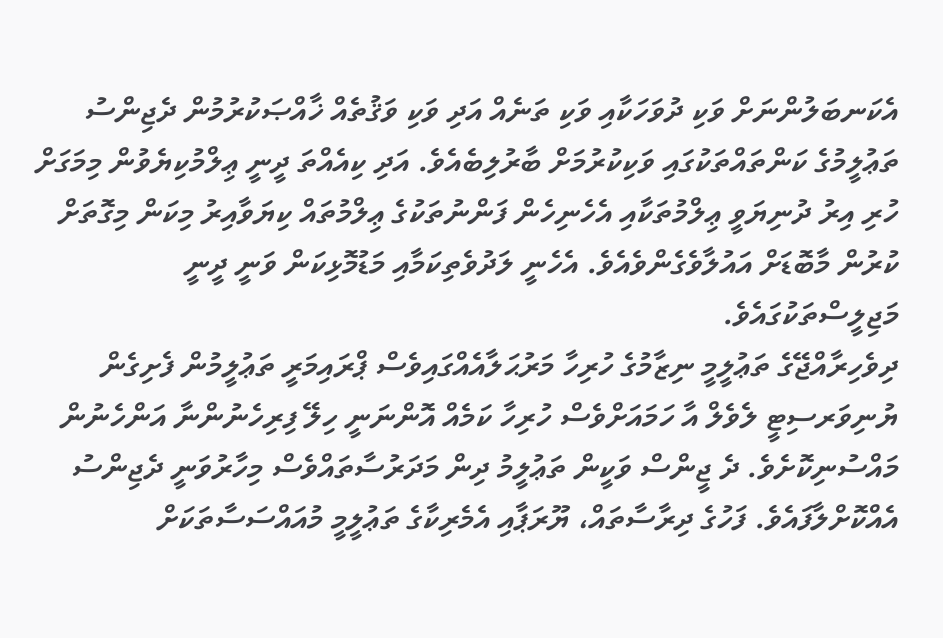އެކަނބަލުންނަށް ވަކި ދުވަހަކާއި ވަކި ތަނެއް އަދި ވަކި ވަޤުތެއް ޚާއްޞަކުރުމުން ދެޖިންސު ތަޢުލީމުގެ ކަންތައްތަކުގައި ވަކިކުރުމަށް ބާރުލިބެއެވެ. އަދި ކިއެއްތަ ދީނީ ޢިލްމުކިޔެވުން މިމަގަށް ހުރި އިރު ދުނިޔަވީ ޢިލްމުތަކާއި އެހެނިހެން ފަންނުތަކުގެ ޢިލްމުތައް ކިޔަވާއިރު މިކަން މިގޮތަށް ކުރުން މާބޮޑަށް އައުލާވެގެންވެއެވެ. އެހެނީ ލަދުވެތިކަމާއި މަޑުމޮޅިކަން ވަނީ ދީނީ މަޖިލީސްތަކުގައެވެ.
ދިވެހިރާއްޖޭގެ ތަޢުލީމީ ނިޒާމުގެ ހުރިހާ މަރުޙަލާއެއްގައިވެސް ޕްރައިމަރީ ތަޢުލީމުން ފެށިގެން ޔުނިވަރސިޓީ ލެވެލް އާ ހަމައަށްވެސް ހުރިހާ ކަމެއް އޮންނަނީ ހިލޭ ފިރިހެނުންނާ އަންހެނުން މައްސުނިކޮށެވެ. ދެ ޖީންސް ވަކީން ތަޢުލީމު ދިން މަދަރުސާތައްވެސް މިހާރުވަނީ ދެޖިންސު އެއްކޮށްލާފައެވެ. ފަހުގެ ދިރާސާތައް، ޔޫރަޕާއި އެމެރިކާގެ ތަޢުލީމީ މުއައްސަސާތަކަށް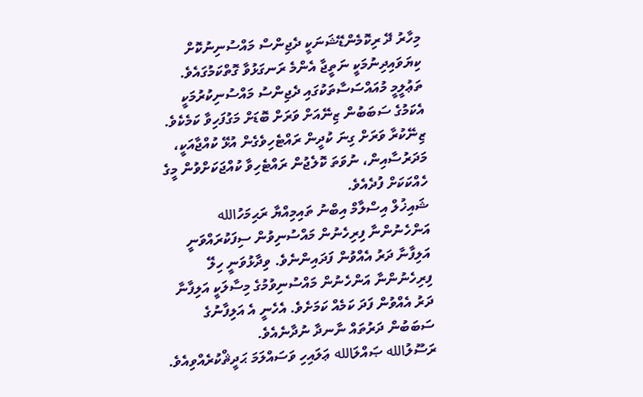މިހާރު ދޭ ރިކޮމެންޑޭޝަނަކީ ދެޖިންސް މައްސުނިނުކޮށް ކިޔަވައިދިނުމަކީ ނަތީޖާ އެންމެ ރަނގަޅުވާ ގޮތްކަމުގައެވެ. ތަޢުލީމީ މުއައްސަސާތަކުގައި ދެޖިންސު މައްސުނިކުރުމަކީ އެކަމުގެ ސަބަބުން ޒިނޭއަށް ވަރަށް ބޮޑަށް މަގުފަހިވާ ކަމެކެވެ. ޒިނޭކުރާ ވަރަށް ގިނަ ކުދީން ރައްޓެހިވެގެން އުޅޭ ކުއްޖާއަކީ، މަދަރުސާއިން، ނުވަތަ ކޮލެޖުން ރައްޓެހިވާ ކުއްޖަކަށްވުން މީގެ ހެއްކަކަށް ފުދެއެވެ.
ޝައިޚުލް އިސްލާމް އިބްނު ތައިމިއްޔާ ރަޙިމަހުالله އަންހެނުންނާ ފިރިހެނުން މައްސުނިވުން ސިފަކުރައްވަނީ އަލިފާނާ ދަރު އެއްވުން ފަދައިންނެވެ. ވިދާޅުވަނީ ހިލޭ ފިރިހެނުންނާ އަންހެނުން މައްސުނިވުމުގެ މިސާލަކީ އަލިފާނާ ދަރު އެއްވުން ފަދަ ކަމެއް ކަމަށެވެ. އެހެނީ އެ އަލިފާނުގެ ސަބަބުން ދަރުތައް ނާނދާ ނުދާނެއެވެ.
ރަސޫލުالله ޞައްލަالله ޢަލައިހި ވަސައްލަމަ ޙަދީޘްކުރެއްވިއެވެ.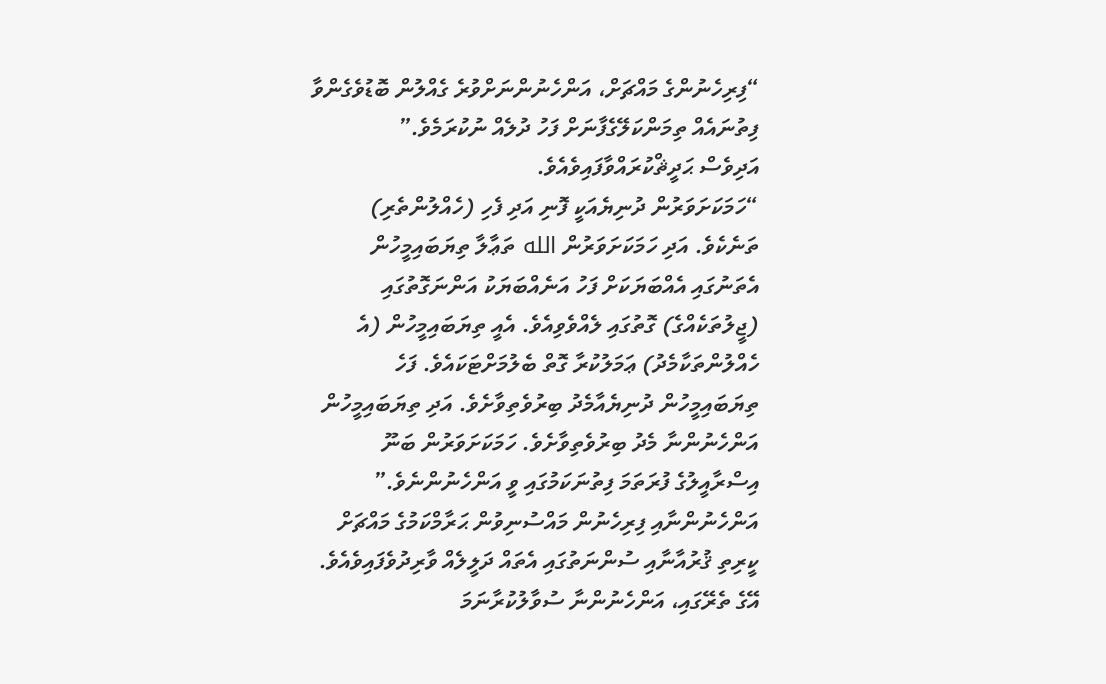“ފިރިހެނުންގެ މައްޗަށް، އަންހެނުންނަށްވުރެ ގެއްލުން ބޮޑުވެގެންވާ ފިތުނައެއް ތިމަންކަލޭގެފާނަށް ފަހު ދުލެއް ނުކުރަމެވެ.”
އަދިވެސް ޙަދީޘްކުރައްވާފައިވެއެވެ.
“ހަމަކަށަވަރުން ދުނިޔެއަކީ ފޮނި އަދި ފެހި (ހެއްލުންތެރި) ތަނެކެވެ. އަދި ހަމަކަށަވަރުން الله ތަޢާލާ ތިޔަބައިމީހުން އެތަނުގައި އެއްބަޔަކަށް ފަހު އަނެއްބަޔަކު އަންނަގޮތުގައި (ޖީލުތަކެއްގެ) ގޮތުގައި ލެއްވެވިއެވެ. އެއީ ތިޔަބައިމީހުން (އެ ހެއްލުންތަކާމެދު) ޢަމަލުކުރާ ގޮތް ބެލުމަށްޓަކައެވެ. ފަހެ ތިޔަބައިމީހުން ދުނިޔެއާމެދު ބިރުވެތިވާށެވެ. އަދި ތިޔަބައިމީހުން އަންހެނުންނާ މެދު ބިރުވެތިވާށެވެ. ހަމަކަށަވަރުން ބަނޫ އިސްރާއީލުގެ ފުރަތަމަ ފިތުނަކަމުގައި ވީ އަންހެނުންނެވެ.”
އަންހެނުންނާއި ފިރިހެނުން މައްސުނިވުން ޙަރާމްކަމުގެ މައްޗަށް ކީރިތި ޤުރުއާނާއި ސުންނަތުގައި އެތައް ދަލީލެއް ވާރިދުވެފައިވެއެވެ. އޭގެ ތެރޭގައި، އަންހެނުންނާ ސުވާލުކުރާނަމަ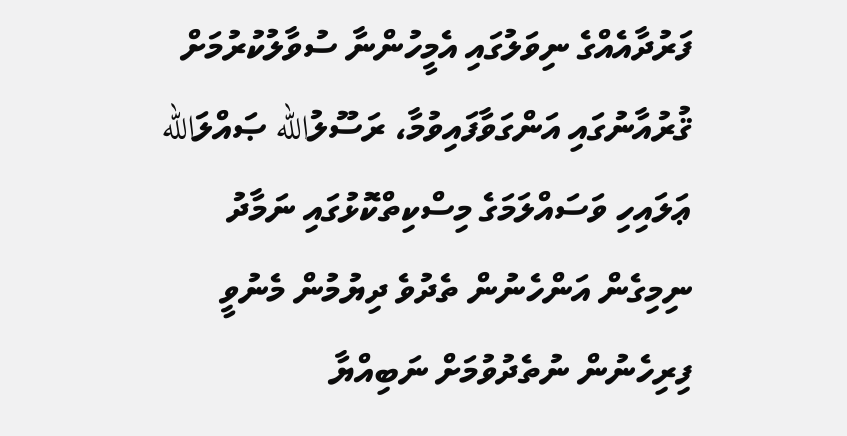ފަރުދާއެއްގެ ނިވަލުގައި އެމީހުންނާ ސުވާލުކުރުމަށް ޤުރުއާނުގައި އަންގަވާފައިވުމާ، ރަސޫލުالله ޞައްލަالله ޢަލައިހި ވަސައްލަމަގެ މިސްކިތްކޮޅުގައި ނަމާދު ނިމިގެން އަންހެނުން ތެދުވެ ދިޔުމުން މެނުވީ ފިރިހެނުން ނުތެދުވުމަށް ނަބިއްޔާ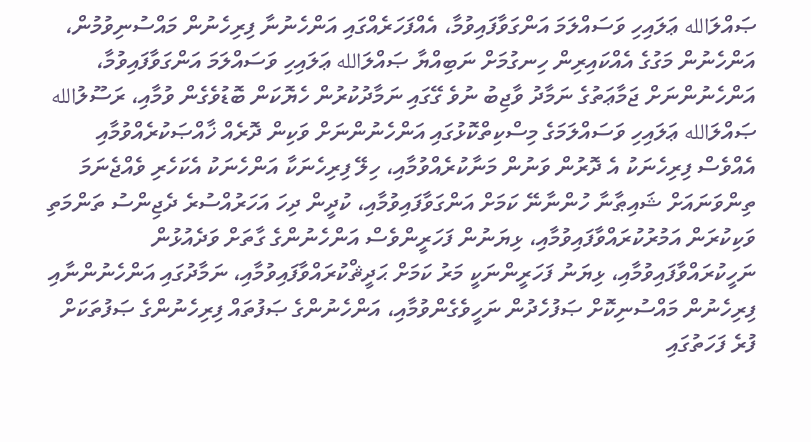ޞައްލަالله ޢަލައިހި ވަސައްލަމަ އަންގަވާފައިވުމާ، އެއްފަހަރެއްގައި އަންހެނުނާ ފިރިހެނުން މައްސުނިވުމުން، އަންހެނުން މަގުގެ އެއްކައިރިން ހިނގުމަށް ނަބިއްޔާ ޞައްލަالله ޢަލައިހި ވަސައްލަމަ އަންގަވާފައިވުމާ، އަންހެނުންނަށް ޖަމާޢަތުގެ ނަމާދު ވާޖިބު ނުވެ ގޭގައި ނަމާދުކުރުން ހެޔޮކަން ބޮޑުވެގެން ވުމާއި، ރަސޫލުالله ޞައްލަالله ޢަލައިހި ވަސައްލަމަގެ މިސްކިތްކޮޅުގައި އަންހެނުންނަށް ވަކިން ދޮރެއް ޚާއްޞަކުރެއްވުމާއި އެއްވެސް ފިރިހެނަކު އެ ދޮރުން ވަނުން މަނާކުރެއްވުމާއި، ހިލޭ ފިރިހެނަކާ އަންހެނަކު އެކަހެރި ވެއްޖެނަމަ ތިންވަނައަށް ޝައިޠާނާ ހުންނާނޭ ކަމަށް އަންގަވާފައިވުމާއި، ކުދީން ދިހަ އަހަރުއްސުރެ ދެޖިންސު ތަންމަތި ވަކިކުރަން އަމުރުކުރައްވާފައިވުމާއި، ޅިޔަނުން ފަހަރީންވެސް އަންހެނުންގެ ގާތަށް ވަދެއުޅުން ނަހީކުރައްވާފައިވުމާއި، ޅިޔަނު ފަހަރީންނަކީ މަރު ކަމަށް ޙަދީޘްކުރައްވާފައިވުމާއި، ނަމާދުގައި އަންހެނުންނާއި ފިރިހެނުން މައްސުނިކޮށް ޞަފުހެދުން ނަހީވެގެންވުމާއި، އަންހެނުންގެ ޞަފުތައް ފިރިހެނުންގެ ޞަފުތަކަށް ފުރެ ފަހަތުގައި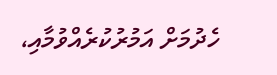ހެދުމަށް އަމުރުކުރެއްވުމާއި،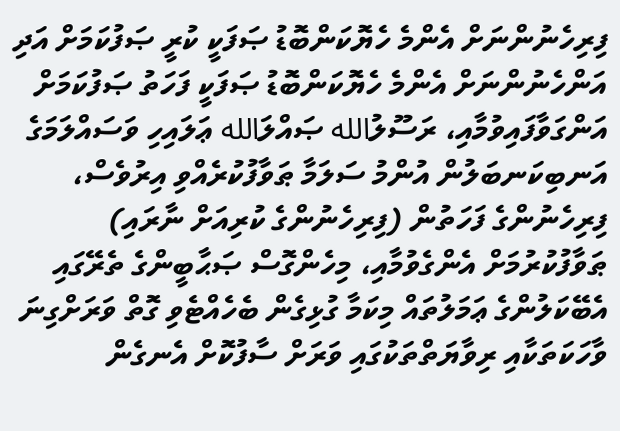ފިރިހެނުންނަށް އެންމެ ހެޔޮކަންބޮޑު ޞަފަކީ ކުރީ ޞަފުކަމަށް އަދި އަންހެނުންނަށް އެންމެ ހެޔޮކަންބޮޑު ޞަފަކީ ފަހަތު ޞަފުކަމަށް އަންގަވާފައިވުމާއި، ރަސޫލުالله ޞައްލަالله ޢަލައިހި ވަސައްލަމަގެ އަނބިކަނބަލުން އުންމު ސަލަމާ ޠަވާފުކުރެއްވި އިރުވެސް، ފިރިހެނުންގެ ފަހަތުން (ފިރިހެނުންގެ ކުރިއަށް ނާރައި) ޠަވާފުކުރުމަށް އެންގެވުމާއި، މިހެންގޮސް ޞަޙާބީންގެ ތެރޭގައި އެބޭކަލުންގެ ޢަމަލުތައް މިކަމާ ގުޅިގެން ބެހެއްޓެވި ގޮތް ވަރަށްގިނަ ވާހަކަތަކާއި ރިވާޔަތްތަކުގައި ވަރަށް ސާފުކޮށް އެނގެން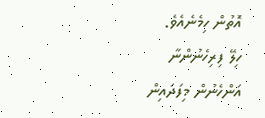އޮތުން ހިމެނެއެވެ.
ހިލޭ ފިރިހެނުންނާ އަންހެނުން މިފަދައިން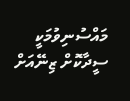މައްސުނިވުމަކީ ސީދާކޮށް ޒިނޭއަށް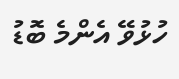ހުޅުވޭ އެންމެ ބޮޑު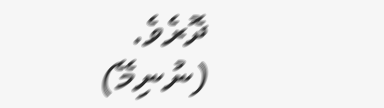ދޮރެވެ.
(ނުނިމޭ)